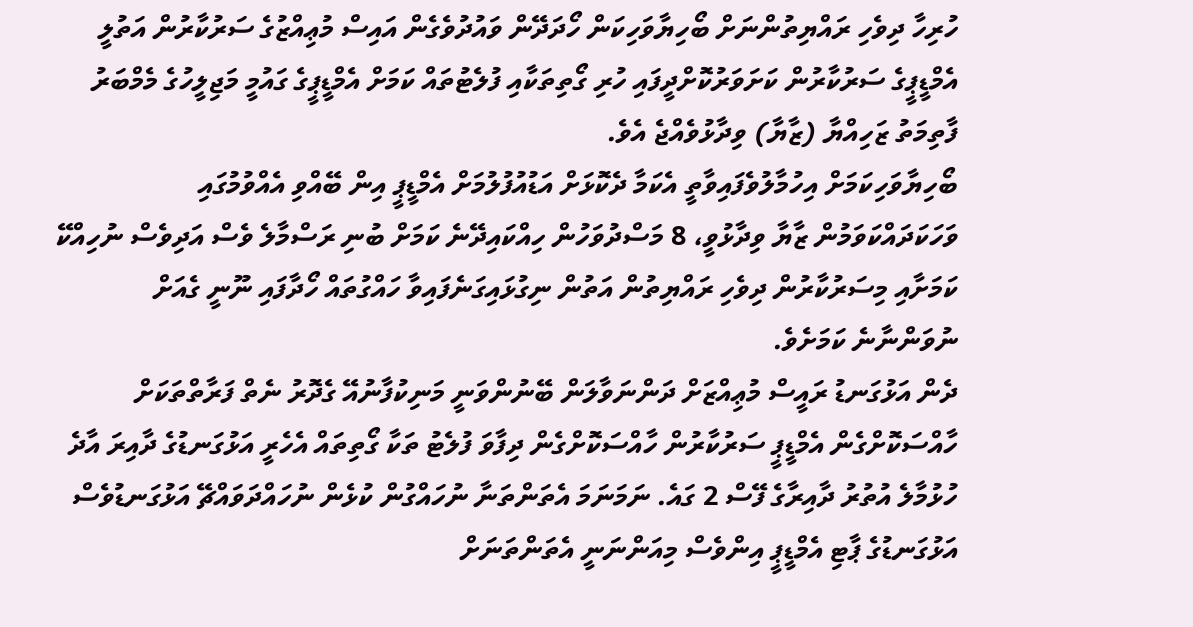ހުރިހާ ދިވެހި ރައްޔިތުންނަށް ބޯހިޔާވަހިކަން ހޯދަދޭން ވައުދުވެގެން އައިސް މުޢިއްޒުގެ ސަރުކާރުން އަތުލީ އެމްޑީޕީގެ ސަރުކާރުން ކަށަވަރުކޮށްދީފައި ހުރި ގޯތިތަކާއި ފުލެޓުތައް ކަމަށް އެމްޑީޕީގެ ގައުމީ މަޖިލީހުގެ މެމްބަރު ފާތިމަތު ޒަހިއްޔާ (ޒާޔާ) ވިދާޅުވެއްޖެ އެވެ.
ބޯހިޔާވަހިކަމަށް އިހުމާލުވެފައިވާތީ އެކަމާ ދެކޮޅަށް އަޑުއުފުލުމަށް އެމްޑީޕީ އިން ބޭއްވި އެއްވުމުގައި ވަހަކަދައްކަވަމުން ޒާޔާ ވިދާޅުވީ، 8 މަސްދުވަހުން ހިއްކައިދޭނެ ކަމަށް ބުނި ރަސްމާލެ ވެސް އަދިވެސް ނުހިއްކޭ ކަމަށާއި މިސަރުކާރުން ދިވެހި ރައްޔިތުން އަތުން ނިގުޅައިގަނެފައިވާ ހައްގުތައް ހޯދާފައި ނޫނީ ގެއަށް ނުވަންނާނެ ކަމަށެވެ.
ދެން އަޅުގަނޑު ރައީސް މުޢިއްޒަށް ދަންނަވާލަން ބޭނުންވަނީ މަނިކުފާނުއޭ ގެދޮރު ނެތް ފަރާތްތަކަށް ހާއްސަކޮށްގެން އެމްޑީޕީ ސަރުކާރުން ހާއްސަކޮށްގެން ދިފާވަ ފުލެޓު ތަކާ ގޯތިތައް އެހެރީ އަޅުގަނޑުގެ ދާއިރަ އާދެ ހުޅުމާލެ އުތުރު ދާއިރާގެ ފޭސް 2 ގައެ. ނަމަނަމަ އެތަންތަނާ ނުހައްގުން ކުޅެން ނުހައްދަވައްޗޭ އަޅުގަނޑުވެސް އަޅުގަނޑުގެ ޕާޓި އެމްޑީޕީ އިންވެސް މިއަންނަނީ އެތަންތަނަށް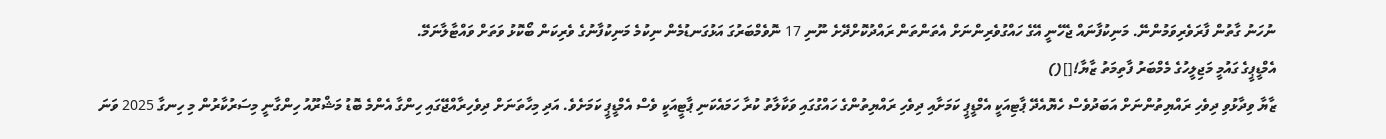ނުހަނު ގާތުން ފާރަވެރިވަމުންނޭ. މަނިކުފާނައް ޖެހޭނީ އޭގެ ހައްގުވެރިންނަށް އެތަންތަން ރައްދުކޮށްދޭށެ ނޫނި 17 ނޮވެމްބަރުގަ އަޅުގަނޑުމެން ނިކުމެ މަނިކުފާނުގެ ވެރިކަން ބޯކޮޅު ވަތަށް ވައްޓާލާނަމޭ.
އެމްޑީޕީގެ ގައުމީ މަޖިލީހުގެ މެމްބަރު ފާތިމަތު ޒާޔާ![]()
ޒާޔާ ވިދާޅުވި ދިވެހި ރައްޔިތުންނަށް އަބަދުވެސް ހެޔޮއެދޭ ޕާޓިއަކީ އެމްޑީޕީ ކަމަށާއި ދިވެހި ރައްޔިތުންގެ ހައްގުގައި ވަކާލާތު ކުރާ ހަމައެކަނި ޕާޓީއަކީ ވެސް އެމްޑީޕީ ކަމަށެވެ. އަދި މިހާތަނަށް ދިވެހިރާއްޖޭގައި ހިންގާ އެންމެ ބޮޑު މަޝްރޫއު ހިންގާނީ މިސަރުކާރުން މި ހިނގާ 2025 ވަނަ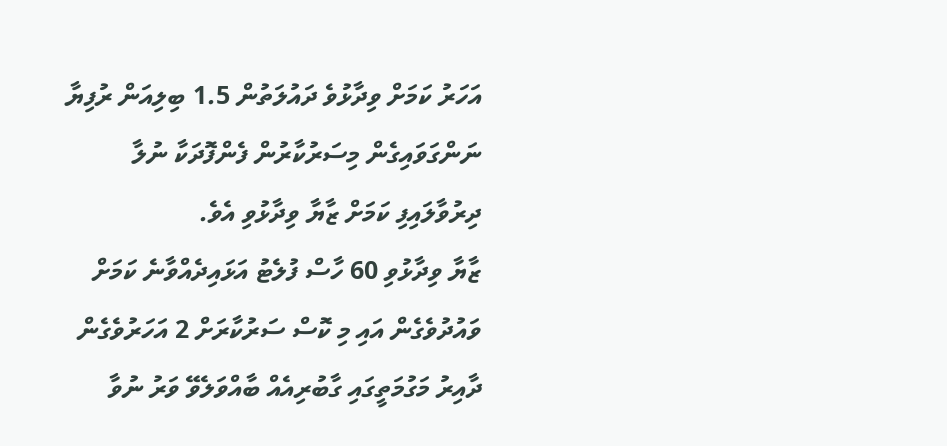އަހަރު ކަމަށް ވިދާޅުވެ ދައުލަތުން 1.5 ބިލިއަން ރުފިޔާ ނަންގަވައިގެން މިސަރުކާރުން ފެންފޮދަކާ ނުލާ ދިރުވާލައިފި ކަމަށް ޒާޔާ ވިދާޅުވި އެވެ.
ޒާޔާ ވިދާޅުވި 60 ހާސް ފުލެޓު އަޅައިދެއްވާނެ ކަމަށް ވައުދުވެގެން އައި މި ކޮސް ސަރުކާރަށް 2 އަހަރުވެގެން ދާއިރު މަގުމަތީގައި ގާބުރިއެއް ބާއްވަލެވޭ ވަރު ނުވާ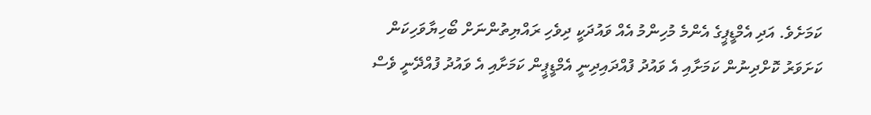ކަމަށެވެ. އަދި އެމްޑީޕީގެ އެންމެ މުހިންމު އެއް ވައުދަކީ ދިވެހި ރައްޔިތުންނަށް ބޯހިޔާވަހިކަން ކަށަވަރު ކޮށްދިނުން ކަމަށާއި އެ ވައުދު ފުއްދައިދިނީ އެމްޑީޕީން ކަމަށާއި އެ ވައުދު ފުއްދޭނީ ވެސް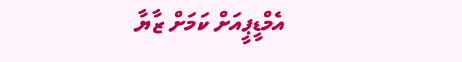އެމްޑީޕީއަށް ކަމަށް ޒާޔާ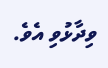ވިދާޅުވި އެވެ.